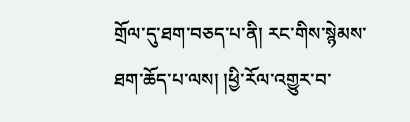གྲོལ་དུ་ཐག་བཅད་པ་ནི། རང་གིས་སྙེམས་ཐག་ཆོད་པ་ལས། །ཕྱི་རོལ་འགྱུར་བ་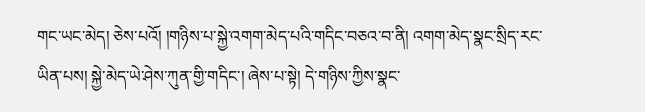གང་ཡང་མེད། ཅེས་པའོ། །གཉིས་པ་སྐྱེ་འགག་མེད་པའི་གདིང་བཅའ་བ་ནི། འགག་མེད་སྣང་སྲིད་རང་ཡིན་པས། སྐྱེ་མེད་ཡེ་ཤེས་ཀུན་གྱི་གདིང་། ཞེས་པ་སྟེ། དེ་གཉིས་ཀྱིས་སྣང་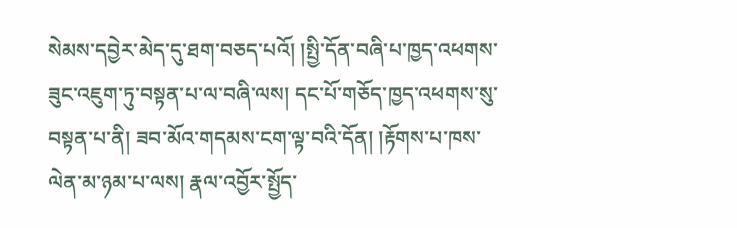སེམས་དབྱེར་མེད་དུ་ཐག་བཅད་པའོ། །སྤྱི་དོན་བཞི་པ་ཁྱད་འཕགས་ཟུང་འཇུག་ཏུ་བསྟན་པ་ལ་བཞི་ལས། དང་པོ་གཅོད་ཁྱད་འཕགས་སུ་བསྟན་པ་ནི། ཟབ་མོའ་གདམས་ངག་ལྟ་བའི་དོན། །རྟོགས་པ་ཁས་ལེན་མ་ཉམ་པ་ལས། རྣལ་འབྱོར་སྤྱོད་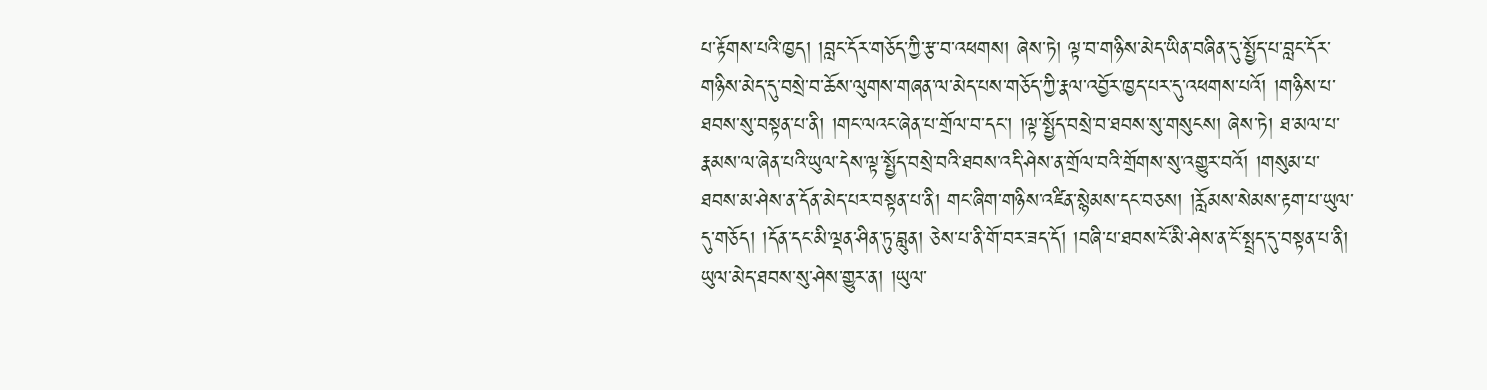པ་རྟོགས་པའི་ཁྱད། །བླང་དོར་གཅོད་ཀྱི་རྩ་བ་འཕགས། ཞེས་ཏེ། ལྟ་བ་གཉིས་མེད་ཡིན་བཞིན་དུ་སྤྱོད་པ་བླང་དོར་གཉིས་མེད་དུ་བསྲེ་བ་ཆོས་ལུགས་གཞན་ལ་མེད་པས་གཅོད་ཀྱི་རྣལ་འབྱོར་ཁྱད་པར་དུ་འཕགས་པའོ། །གཉིས་པ་ཐབས་སུ་བསྟན་པ་ནི། །གང་ལའང་ཞེན་པ་གྲོལ་བ་དང་། །ལྟ་སྤྱོད་བསྲེ་བ་ཐབས་སུ་གསུངས། ཞེས་ཏེ། ཐ་མལ་པ་རྣམས་ལ་ཞེན་པའི་ཡུལ་དེས་ལྟ་སྤྱོད་བསྲེ་བའི་ཐབས་འདི་ཤེས་ན་གྲོལ་བའི་གྲོགས་སུ་འགྱུར་བའོ། །གསུམ་པ་ཐབས་མ་ཤེས་ན་དོན་མེད་པར་བསྟན་པ་ནི། གང་ཞིག་གཉིས་འཛིན་སྙེམས་དང་བཅས། །རློམས་སེམས་རྟག་པ་ཡུལ་དུ་གཅོད། །དོན་དང་མི་ལྡན་ཤིན་ཏུ་བླུན། ཅེས་པ་ནི་གོ་བར་ཟད་དོ། །བཞི་པ་ཐབས་ངོ་མི་ཤེས་ན་ངོ་སྤྲད་དུ་བསྟན་པ་ནི། ཡུལ་མེད་ཐབས་སུ་ཤེས་གྱུར་ན། །ཡུལ་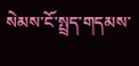སེམས་ངོ་སྤྲད་གདམས་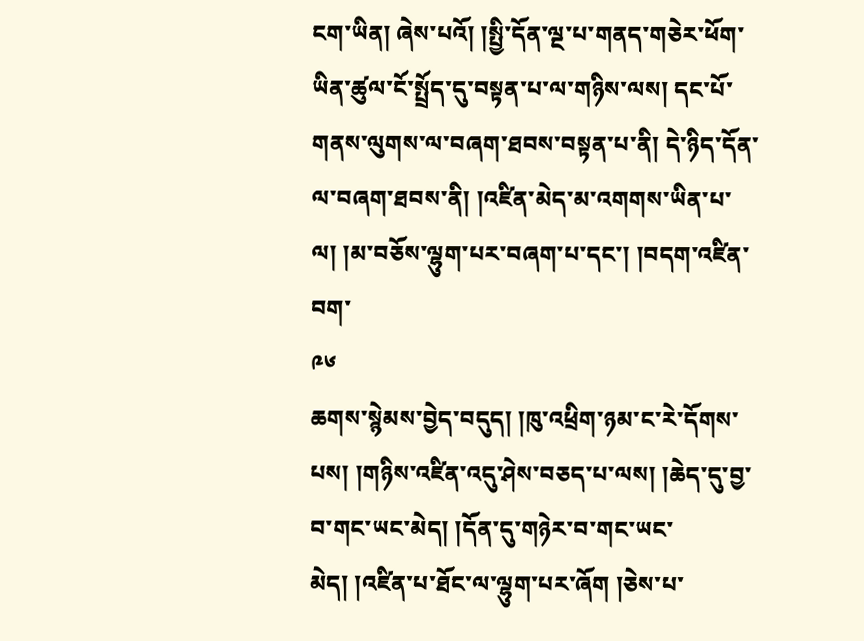ངག་ཡིན། ཞེས་པའོ། །སྤྱི་དོན་ལྔ་པ་གནད་གཅེར་ཕོག་ཡིན་ཚུལ་ངོ་སྤྲོད་དུ་བསྟན་པ་ལ་གཉིས་ལས། དང་པོ་གནས་ལུགས་ལ་བཞག་ཐབས་བསྟན་པ་ནི། དེ་ཉིད་དོན་ལ་བཞག་ཐབས་ནི། །འཛིན་མེད་མ་འགགས་ཡིན་པ་ལ། །མ་བཅོས་ལྷུག་པར་བཞག་པ་དང་། །བདག་འཛིན་བག་
༩༦
ཆགས་སྙེམས་བྱེད་བདུད། །ཁུ་འཕྲིག་ཉམ་ང་རེ་དོགས་པས། །གཉིས་འཛིན་འདུ་ཤེས་བཅད་པ་ལས། །ཆེད་དུ་བྱ་བ་གང་ཡང་མེད། །དོན་དུ་གཉེར་བ་གང་ཡང་མེད། །འཛིན་པ་ཐོང་ལ་ལྷུག་པར་ཞོག །ཅེས་པ་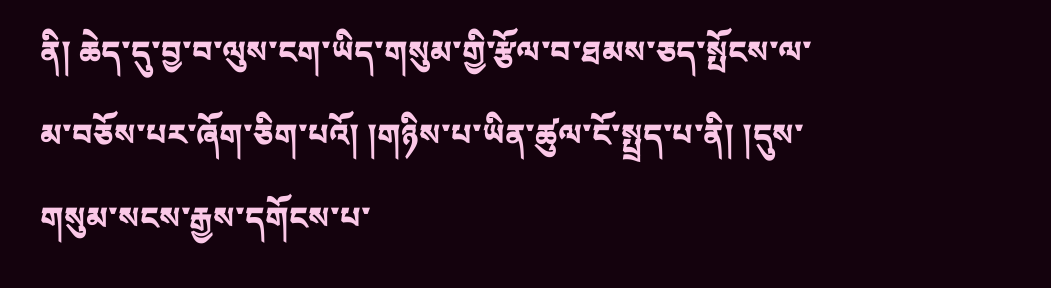ནི། ཆེད་དུ་བྱ་བ་ལུས་ངག་ཡིད་གསུམ་གྱི་རྩོལ་བ་ཐམས་ཅད་སྤོངས་ལ་མ་བཅོས་པར་ཞོག་ཅིག་པའོ། །གཉིས་པ་ཡིན་ཚུལ་ངོ་སྤྲད་པ་ནི། །དུས་གསུམ་སངས་རྒྱས་དགོངས་པ་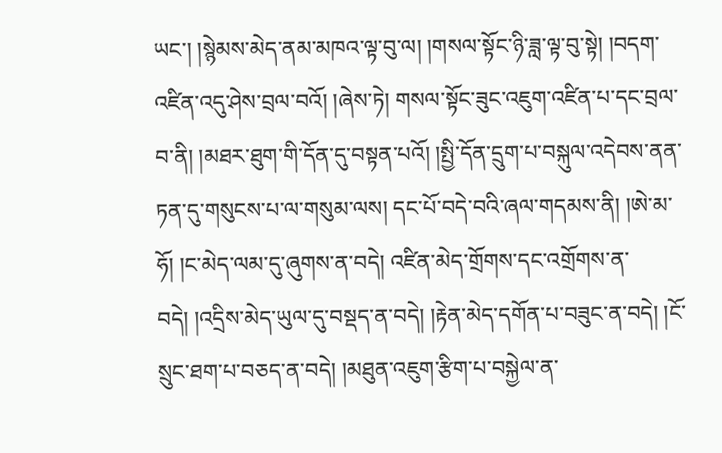ཡང་། །སྙེམས་མེད་ནམ་མཁའ་ལྟ་བུ་ལ། །གསལ་སྟོང་ཉི་ཟླ་ལྟ་བུ་སྟེ། །བདག་འཛིན་འདུ་ཤེས་བྲལ་བའོ། །ཞེས་ཏེ། གསལ་སྟོང་ཟུང་འཇུག་འཛིན་པ་དང་བྲལ་བ་ནི། །མཐར་ཐུག་གི་དོན་དུ་བསྟན་པའོ། །སྤྱི་དོན་དྲུག་པ་བསྐུལ་འདེབས་ནན་ཏན་དུ་གསུངས་པ་ལ་གསུམ་ལས། དང་པོ་བདེ་བའི་ཞལ་གདམས་ནི། །ཨེ་མ་ཧོ། །ང་མེད་ལམ་དུ་ཞུགས་ན་བདེ། འཛིན་མེད་གྲོགས་དང་འགྲོགས་ན་བདེ། །འདྲིས་མེད་ཡུལ་དུ་བསྡད་ན་བདེ། །རྟེན་མེད་དགོན་པ་བཟུང་ན་བདེ། །ངོ་སྲུང་ཐག་པ་བཅད་ན་བདེ། །མཐུན་འཇུག་རྩིག་པ་བསྐྱེལ་ན་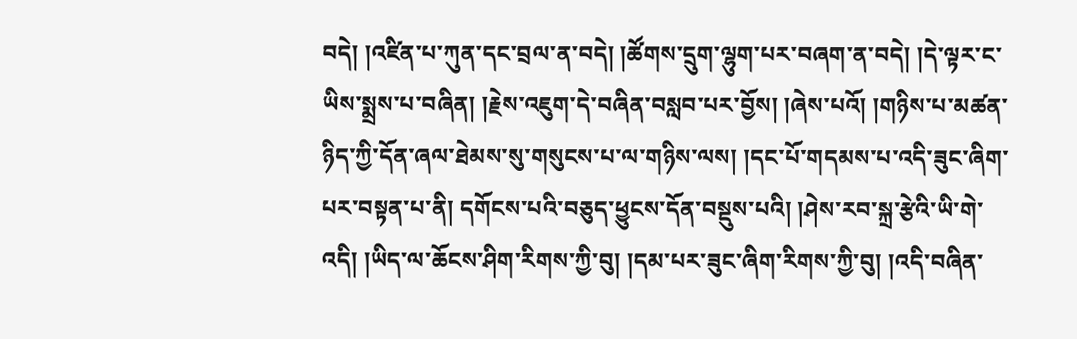བདེ། །འཛིན་པ་ཀུན་དང་བྲལ་ན་བདེ། །ཚོགས་དྲུག་ལྷུག་པར་བཞག་ན་བདེ། །དེ་ལྟར་ང་ཡིས་སྨྲས་པ་བཞིན། །རྗེས་འཇུག་དེ་བཞིན་བསླབ་པར་བྱོས། །ཞེས་པའོ། །གཉིས་པ་མཚན་ཉིད་ཀྱི་དོན་ཞལ་ཐེམས་སུ་གསུངས་པ་ལ་གཉིས་ལས། །དང་པོ་གདམས་པ་འདི་ཟུང་ཞིག་པར་བསྟན་པ་ནི། དགོངས་པའི་བཅུད་ཕྱུངས་དོན་བསྡུས་པའི། །ཤེས་རབ་སྐྲ་རྩེའི་ཡི་གེ་འདི། །ཡིད་ལ་ཆོངས་ཤིག་རིགས་ཀྱི་བུ། །དམ་པར་ཟུང་ཞིག་རིགས་ཀྱི་བུ། །འདི་བཞིན་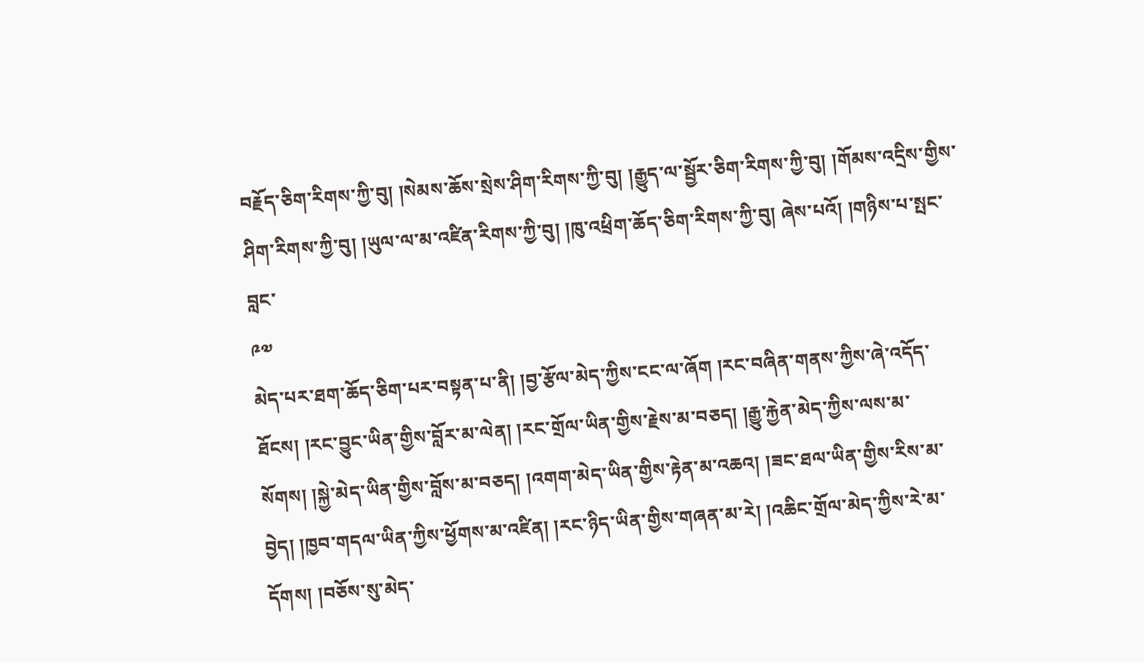བརྗོད་ཅིག་རིགས་ཀྱི་བུ། །སེམས་ཆོས་སྲེས་ཤིག་རིགས་ཀྱི་བུ། །རྒྱུད་ལ་སྦྱོར་ཅིག་རིགས་ཀྱི་བུ། །གོམས་འདྲིས་གྱིས་ཤིག་རིགས་ཀྱི་བུ། །ཡུལ་ལ་མ་འཛིན་རིགས་ཀྱི་བུ། །ཁུ་འཕྲིག་ཆོད་ཅིག་རིགས་ཀྱི་བུ། ཞེས་པའོ། །གཉིས་པ་སྤང་བླང་
༩༧
མེད་པར་ཐག་ཆོད་ཅིག་པར་བསྟན་པ་ནི། །བྱ་རྩོལ་མེད་ཀྱིས་ངང་ལ་ཞོག །རང་བཞིན་གནས་ཀྱིས་ཞེ་འདོད་ཐོངས། །རང་བྱུང་ཡིན་གྱིས་བློར་མ་ལེན། །རང་གྲོལ་ཡིན་གྱིས་རྗེས་མ་བཅད། །རྒྱུ་རྐྱེན་མེད་ཀྱིས་ལས་མ་སོགས། །སྐྱེ་མེད་ཡིན་གྱིས་བློས་མ་བཅད། །འགག་མེད་ཡིན་གྱིས་རྟེན་མ་འཆའ། །ཟང་ཐལ་ཡིན་གྱིས་རིས་མ་བྱེད། །ཁྱབ་གདལ་ཡིན་ཀྱིས་ཕྱོགས་མ་འཛིན། །རང་ཉིད་ཡིན་གྱིས་གཞན་མ་རེ། །འཆིང་གྲོལ་མེད་ཀྱིས་རེ་མ་དོགས། །བཅོས་སུ་མེད་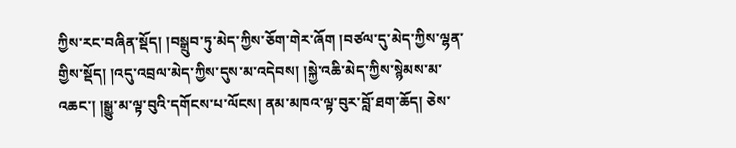ཀྱིས་རང་བཞིན་སྡོད། །བསྒྲུབ་ཏུ་མེད་ཀྱིས་ཅོག་གེར་ཞོག །བཙལ་དུ་མེད་ཀྱིས་ལྷན་གྱིས་སྡོད། །འདུ་འབྲལ་མེད་ཀྱིས་དུས་མ་འདེབས། །སྐྱེ་འཆི་མེད་ཀྱིས་སྙེམས་མ་འཆང་། །སྒྱུ་མ་ལྟ་བུའི་དགོངས་པ་ལོངས། ནམ་མཁའ་ལྟ་བུར་བློ་ཐག་ཆོད། ཅེས་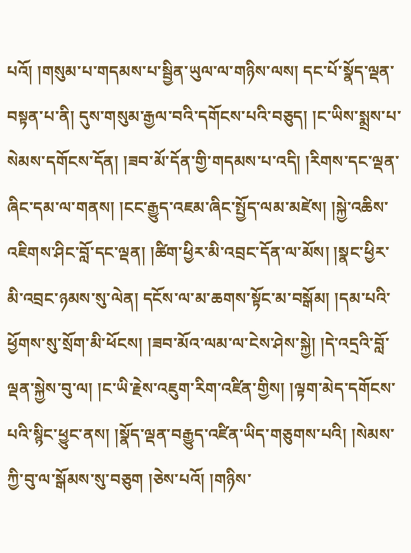པའོ། །གསུམ་པ་གདམས་པ་སྦྱིན་ཡུལ་ལ་གཉིས་ལས། དང་པོ་སྣོད་ལྡན་བསྟན་པ་ནི། དུས་གསུམ་རྒྱལ་བའི་དགོངས་པའི་བཅུད། །ང་ཡིས་སྨྲས་པ་སེམས་དགོངས་དོན། །ཟབ་མོ་དོན་གྱི་གདམས་པ་འདི། །རིགས་དང་ལྡན་ཞིང་དམ་ལ་གནས། །ངང་རྒྱུད་འཇམ་ཞིང་སྤྱོད་ལམ་མཛེས། །སྐྱེ་འཆིས་འཇིགས་ཤིང་བློ་དང་ལྡན། །ཚིག་ཕྱིར་མི་འབྲང་དོན་ལ་མོས། །སྣང་ཕྱིར་མི་འབྲང་ཉམས་སུ་ལེན། དངོས་ལ་མ་ཆགས་སྟོང་མ་བསྒོམ། །དམ་པའི་ཕྱོགས་སུ་སྲོག་མི་ཕོངས། །ཟབ་མོའ་ལམ་ལ་ངེས་ཤེས་སྐྱེ། །དེ་འདྲའི་བློ་ལྡན་སྐྱེས་བུ་ལ། །ང་ཡི་རྗེས་འཇུག་རིག་འཛིན་གྱིས། །ལྟག་མེད་དགོངས་པའི་སྙིང་ཕྱུང་ནས། །སྣོད་ལྡན་བརྒྱུད་འཛིན་ཡིད་གཅུགས་པའི། །སེམས་ཀྱི་བུ་ལ་སྒོམས་སུ་བཅུག །ཅེས་པའོ། །གཉིས་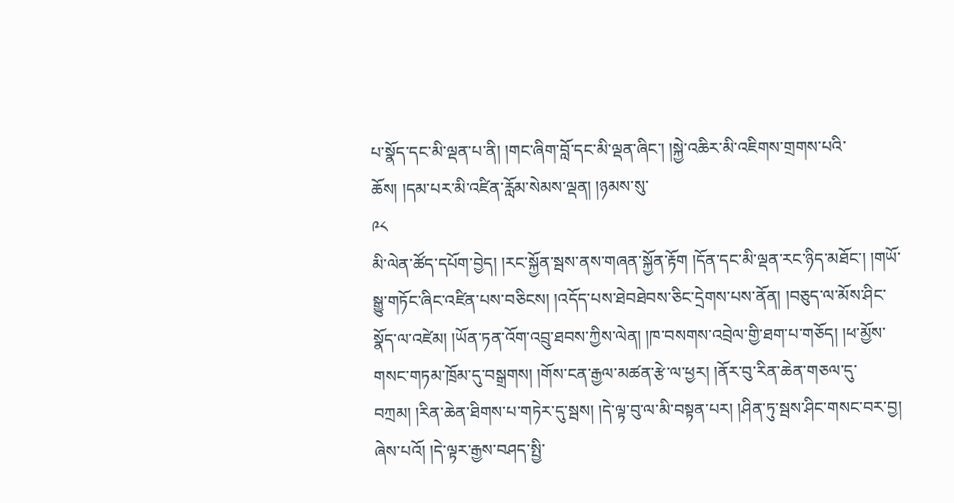པ་སྣོད་དང་མི་ལྡན་པ་ནི། །གང་ཞིག་བློ་དང་མི་ལྡན་ཞིང་། །སྐྱེ་འཆིར་མི་འཇིགས་གྲགས་པའི་ཆོས། །དམ་པར་མི་འཛིན་རློམ་སེམས་ལྡན། །ཉམས་སུ་
༩༨
མི་ལེན་ཚོད་དཔོག་བྱེད། །རང་སྐྱོན་སྦས་ནས་གཞན་སྐྱོན་རྟོག །དོན་དང་མི་ལྡན་རང་ཉིད་མཐོང་། །གཡོ་སྒྱུ་གཏོང་ཞིང་འཛིན་པས་བཅིངས། །འདོད་པས་ཐེབཐེབས་ཅིང་དྲེགས་པས་ནོན། །བཅུད་ལ་མོས་ཤིང་སྣོད་ལ་འཛེམ། །ཡོན་ཏན་འོག་འབྲུ་ཐབས་ཀྱིས་ལེན། །ཁ་བསགས་འབྲེལ་གྱི་ཐག་པ་གཅོད། །ཕ་མྱོས་གསང་གཏམ་ཁྲོམ་དུ་བསྒྲགས། །གོས་ངན་རྒྱལ་མཚན་རྩེ་ལ་ཕྱར། །ནོར་བུ་རིན་ཆེན་གཅལ་དུ་བཀྲམ། །རིན་ཆེན་ཐིགས་པ་གཏེར་དུ་སྦས། །དེ་ལྟ་བུ་ལ་མི་བསྟན་པར། །ཤིན་ཏུ་སྦས་ཤིང་གསང་བར་བྱ། ཞེས་པའོ། །དེ་ལྟར་རྒྱས་བཤད་སྤྱི་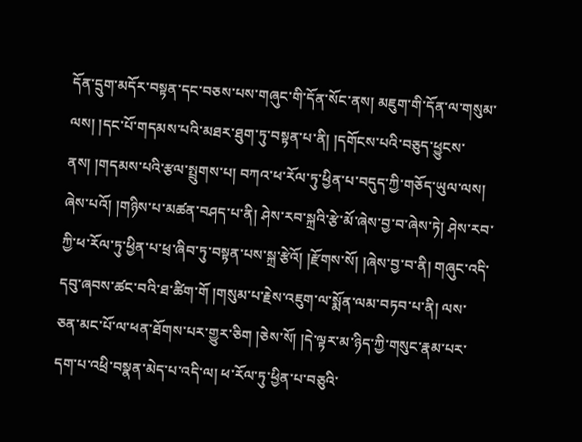དོན་དྲུག་མདོར་བསྟན་དང་བཅས་པས་གཞུང་གི་དོན་སོང་ནས། མཇུག་གི་དོན་ལ་གསུམ་ལས། །དང་པོ་གདམས་པའི་མཐར་ཐུག་ཏུ་བསྟན་པ་ནི། །དགོངས་པའི་བཅུད་ཕྱུངས་ནས། །གདམས་པའི་རྩལ་སྤྲུགས་པ། བཀའ་ཕ་རོལ་ཏུ་ཕྱིན་པ་བདུད་ཀྱི་གཅོད་ཡུལ་ལས། ཞེས་པའོ། །གཉིས་པ་མཚན་བཤད་པ་ནི། ཤེས་རབ་སྐྲའི་རྩེ་མོ་ཞེས་བྱ་བ་ཞེས་ཏེ། ཤེས་རབ་ཀྱི་ཕ་རོལ་ཏུ་ཕྱིན་པ་ཕྲ་ཞིབ་ཏུ་བསྟན་པས་སྐྲ་རྩེའོ། །རྫོགས་སོ། །ཞེས་བྱ་བ་ནི། གཞུང་འདི་དབུ་ཞབས་ཚང་བའི་ཐ་ཚིག་གོ །གསུམ་པ་རྗེས་འཇུག་ལ་སྨོན་ལམ་བཏབ་པ་ནི། ལས་ཅན་མང་པོ་ལ་ཕན་ཐོགས་པར་གྱུར་ཅིག །ཅེས་སོ། །དེ་ལྟར་མ་ཉིད་ཀྱི་གསུང་རྣམ་པར་དག་པ་འཕྲི་བསྣན་མེད་པ་འདི་ལ། ཕ་རོལ་ཏུ་ཕྱིན་པ་བཅུའི་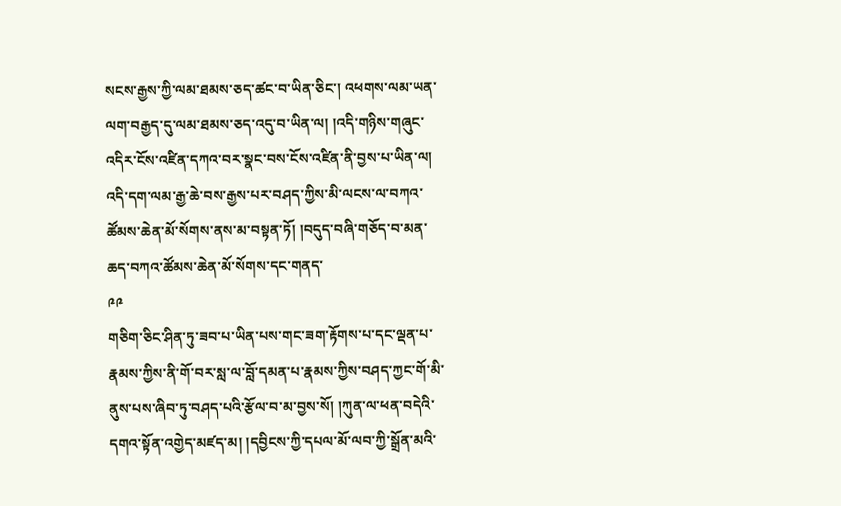སངས་རྒྱས་ཀྱི་ལམ་ཐམས་ཅད་ཚང་བ་ཡིན་ཅིང་། འཕགས་ལམ་ཡན་ལག་བརྒྱད་དུ་ལམ་ཐམས་ཅད་འདུ་བ་ཡིན་ལ། །འདི་གཉིས་གཞུང་འདིར་ངོས་འཛིན་དཀའ་བར་སྣང་བས་ངོས་འཛིན་ནི་བྱས་པ་ཡིན་ལ། འདི་དག་ལམ་རྒྱ་ཆེ་བས་རྒྱས་པར་བཤད་ཀྱིས་མི་ལངས་ལ་བཀའ་ཚོམས་ཆེན་མོ་སོགས་ནས་མ་བསྟན་ཏོ། །བདུད་བཞི་གཅོད་བ་མན་ཆད་བཀའ་ཚོམས་ཆེན་མོ་སོགས་དང་གནད་
༩༩
གཅིག་ཅིང་ཤིན་ཏུ་ཟབ་པ་ཡིན་པས་གང་ཟག་རྟོགས་པ་དང་ལྡན་པ་རྣམས་ཀྱིས་ནི་གོ་བར་སླ་ལ་བློ་དམན་པ་རྣམས་ཀྱིས་བཤད་ཀྱང་གོ་མི་ནུས་པས་ཞིབ་ཏུ་བཤད་པའི་རྩོལ་བ་མ་བྱས་སོ། །ཀུན་ལ་ཕན་བདེའི་དགའ་སྟོན་འགྱེད་མཛད་མ། །དབྱིངས་ཀྱི་དཔལ་མོ་ལབ་ཀྱི་སྒྲོན་མའི་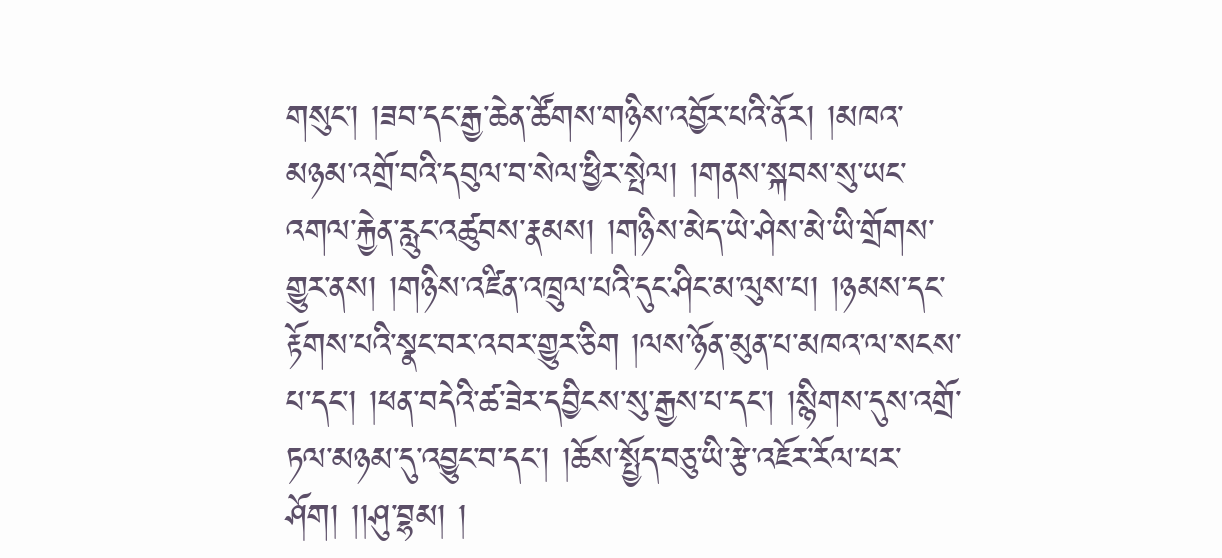གསུང་། །ཟབ་དང་རྒྱ་ཆེན་ཚོགས་གཉིས་འབྱོར་པའི་ནོར། །མཁའ་མཉམ་འགྲོ་བའི་དབུལ་བ་སེལ་ཕྱིར་སྤེལ། །གནས་སྐབས་སུ་ཡང་འགལ་རྐྱེན་རླུང་འཚུབས་རྣམས། །གཉིས་མེད་ཡེ་ཤེས་མེ་ཡི་གྲོགས་གྱུར་ནས། །གཉིས་འཛིན་འཁྲུལ་པའི་དུང་ཤིང་མ་ལུས་པ། །ཉམས་དང་རྟོགས་པའི་སྣང་བར་འབར་གྱུར་ཅིག །ལས་ཉོན་མུན་པ་མཁའ་ལ་སངས་པ་དང་། །ཕན་བདེའི་ཚ་ཟེར་དབྱིངས་སུ་རྒྱས་པ་དང་། །སྙིགས་དུས་འགྲོ་ཏལ་མཉམ་དུ་འབྱུང་བ་དང་། །ཆོས་སྤྱོད་བཅུ་ཡི་རྩེ་འཇོར་རོལ་པར་ཤོག། །།ཤུ་བྷམ། །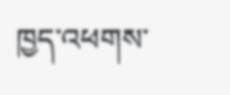ཁྱད་འཕགས་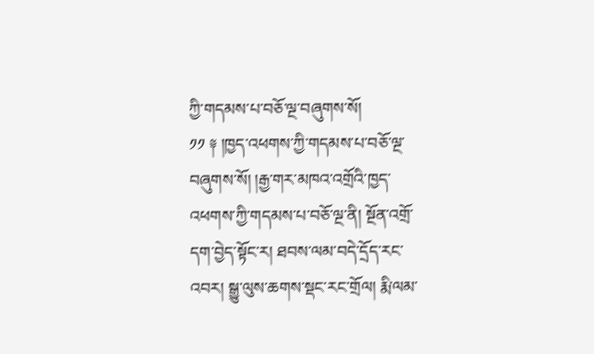ཀྱི་གདམས་པ་བཅོ་ལྔ་བཞུགས་སོ།
༡༡ ༈ །ཁྱད་འཕགས་ཀྱི་གདམས་པ་བཅོ་ལྔ་བཞུགས་སོ། །རྒྱ་གར་མཁའ་འགྲོའི་ཁྱད་འཕགས་ཀྱི་གདམས་པ་བཅོ་ལྔ་ནི། སྔོན་འགྲོ་དག་བྱེད་སྟོང་ར། ཐབས་ལམ་བདེ་དྲོད་རང་འབར། སྒྱུ་ལུས་ཆགས་སྡང་རང་གྲོལ། རྨི་ལམ་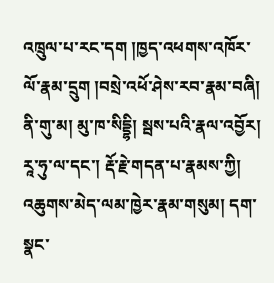འཁྲུལ་པ་རང་དག །ཁྱད་འཕགས་འཁོར་ལོ་རྣམ་དྲུག །བསྲེ་འཕོ་ཤེས་རབ་རྣམ་བཞི། ནི་གུ་མ། མུ་ཁ་སིདྡྷི། སྦས་པའི་རྣལ་འབྱོར། རཱ་ཧུ་ལ་དང་། རྡོ་རྗེ་གདན་པ་རྣམས་ཀྱི། འཆུགས་མེད་ལམ་ཁྱེར་རྣམ་གསུམ། དག་སྣང་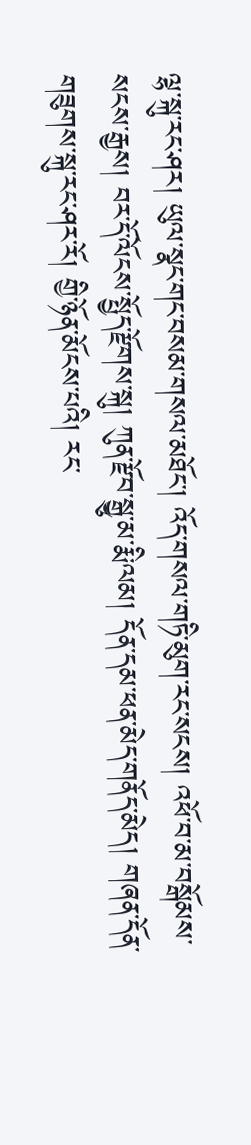ལྷ་སྐུ་རང་ཤར། ཡུལ་སྣང་གང་བསམ་གསལ་མཐོང་། འོད་གསལ་གཏི་མུག་རང་སངས། འཕོ་བ་མ་བསྒོམས་སངས་རྒྱས། བར་དོ་ལོངས་སྤྱོད་རྫོགས་སྐུ། ཀུན་རྫོབ་སྒྱུ་མ་རྨི་ལམ། དོན་དམ་ཕན་མེད་གནོད་མེད། གཞན་དོན་གཟུགས་སྐུ་རང་ཤར་རོ། གྱི་ཉོན་མོངས་པའི། རང་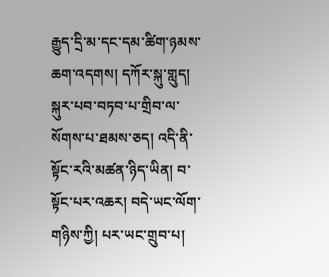རྒྱུད་དྲི་མ་དང་དམ་ཚིག་ཉམས་ཆག་འདགས། དཀོར་སྐུ་གླུད། སྐུར་པབ་བཏབ་པ་གྲིབ་ལ་སོགས་པ་ཐམས་ཅད། འདི་ནི་སྟོང་རའི་མཚན་ཉིད་ཡིན། བ་སྟོང་པར་འཆར། བདེ་ཡང་ལོག་གཉིས་ཀྱི། པར་ཡང་གྲུབ་པ།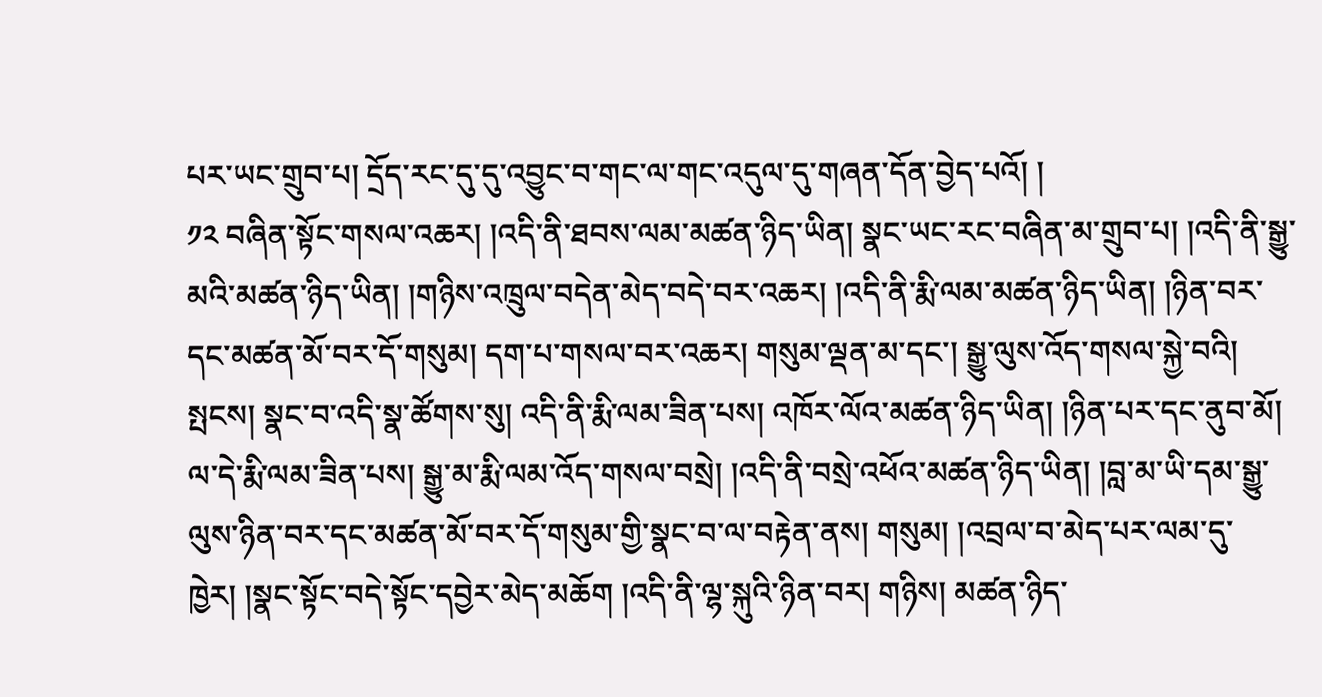པར་ཡང་གྲུབ་པ། དྲོད་རང་དུ་དུ་འབྱུང་བ་གང་ལ་གང་འདུལ་དུ་གཞན་དོན་བྱེད་པའོ། །
༡༢ བཞིན་སྟོང་གསལ་འཆར། །འདི་ནི་ཐབས་ལམ་མཚན་ཉིད་ཡིན། སྣང་ཡང་རང་བཞིན་མ་གྲུབ་པ། །འདི་ནི་སྒྱུ་མའི་མཚན་ཉིད་ཡིན། །གཉིས་འཁྲུལ་བདེན་མེད་བདེ་བར་འཆར། །འདི་ནི་རྨི་ལམ་མཚན་ཉིད་ཡིན། །ཉིན་བར་དང་མཚན་མོ་བར་དོ་གསུམ། དག་པ་གསལ་བར་འཆར། གསུམ་ལྡན་མ་དང་། སྒྱུ་ལུས་འོད་གསལ་སྐྱེ་བའི། སྤངས། སྣང་བ་འདི་སྣ་ཚོགས་སུ། འདི་ནི་རྨི་ལམ་ཟིན་པས། འཁོར་ལོའ་མཚན་ཉིད་ཡིན། །ཉིན་པར་དང་ནུབ་མོ། ལ་དེ་རྨི་ལམ་ཟིན་པས། སྒྱུ་མ་རྨི་ལམ་འོད་གསལ་བསྲེ། །འདི་ནི་བསྲེ་འཕོའ་མཚན་ཉིད་ཡིན། །བླ་མ་ཡི་དམ་སྒྱུ་ལུས་ཉིན་བར་དང་མཚན་མོ་བར་དོ་གསུམ་གྱི་སྣང་བ་ལ་བརྟེན་ནས། གསུམ། །འབྲལ་བ་མེད་པར་ལམ་དུ་ཁྱེར། །སྣང་སྟོང་བདེ་སྟོང་དབྱེར་མེད་མཆོག །འདི་ནི་ལྷ་སྐུའི་ཉིན་བར། གཉིས། མཚན་ཉིད་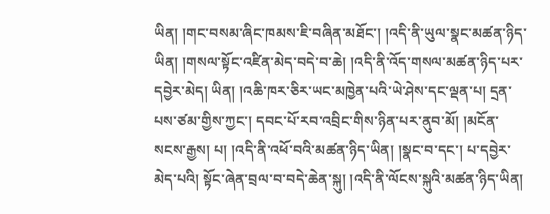ཡིན། །གང་བསམ་ཞིང་ཁམས་ཇི་བཞིན་མཐོང་། །འདི་ནི་ཡུལ་སྣང་མཚན་ཉིད་ཡིན། །གསལ་སྟོང་འཛིན་མེད་བདེ་བ་ཆེ། །འདི་ནི་འོད་གསལ་མཚན་ཉིད་པར་དབྱེར་མེད། ཡིན། །འཆི་ཁར་ཅིར་ཡང་མཁྱེན་པའི་ཡེ་ཤེས་དང་ལྡན་པ། དྲན་པས་ཙམ་གྱིས་ཀྱང་། དབང་པོ་རབ་འབྲིང་གིས་ཉིན་པར་ནུབ་མོ། །མངོན་སངས་རྒྱས། པ། །འདི་ནི་འཕོ་བའི་མཚན་ཉིད་ཡིན། །སྣང་བ་དང་། པ་དབྱེར་མེད་པའི། སྟོང་ཞེན་བྲལ་བ་བདེ་ཆེན་སྐུ། །འདི་ནི་ལོངས་སྐུའི་མཚན་ཉིད་ཡིན།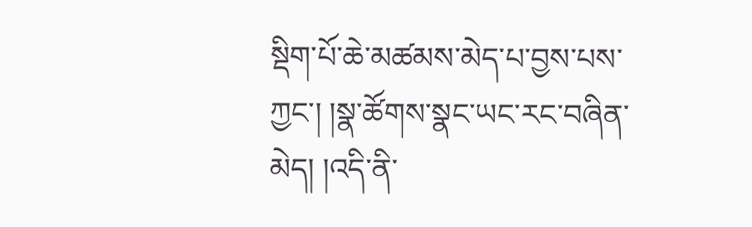སྡིག་པོ་ཆེ་མཚམས་མེད་པ་བྱས་པས་ཀྱང་། །སྣ་ཚོགས་སྣང་ཡང་རང་བཞིན་མེད། །འདི་ནི་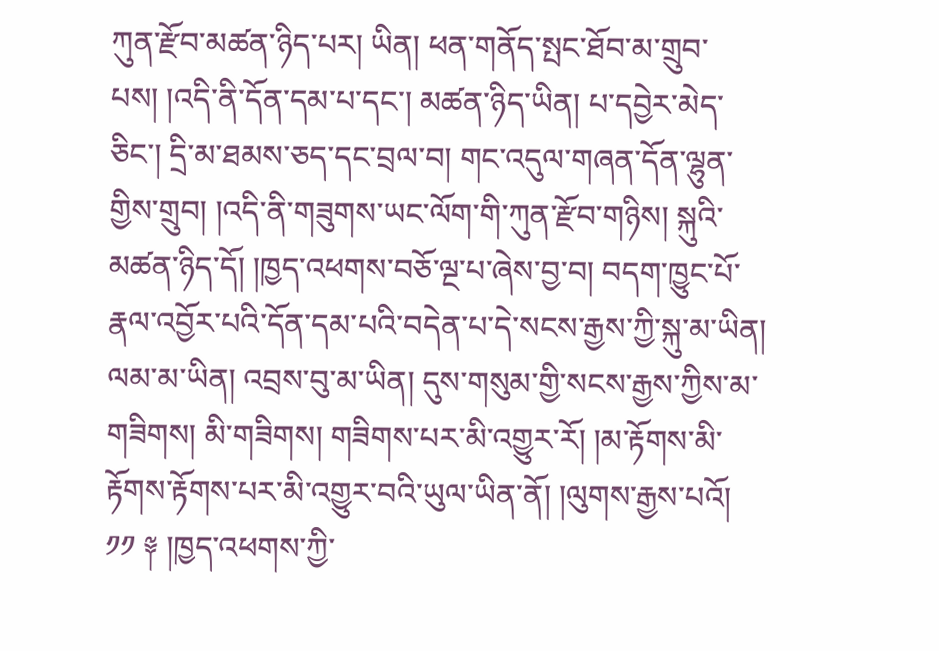ཀུན་རྫོབ་མཚན་ཉིད་པར། ཡིན། ཕན་གནོད་སྤང་ཐོབ་མ་གྲུབ་པས། །འདི་ནི་དོན་དམ་པ་དང་། མཚན་ཉིད་ཡིན། པ་དབྱེར་མེད་ཅིང་། དྲི་མ་ཐམས་ཅད་དང་བྲལ་བ། གང་འདུལ་གཞན་དོན་ལྷུན་གྱིས་གྲུབ། །འདི་ནི་གཟུགས་ཡང་ལོག་གི་ཀུན་རྫོབ་གཉིས། སྐུའི་མཚན་ཉིད་དོ། །ཁྱད་འཕགས་བཅོ་ལྔ་པ་ཞེས་བྱ་བ། བདག་ཁྱུང་པོ་རྣལ་འབྱོར་པའི་དོན་དམ་པའི་བདེན་པ་དེ་སངས་རྒྱས་ཀྱི་སྐུ་མ་ཡིན། ལམ་མ་ཡིན། འབྲས་བུ་མ་ཡིན། དུས་གསུམ་གྱི་སངས་རྒྱས་ཀྱིས་མ་གཟིགས། མི་གཟིགས། གཟིགས་པར་མི་འགྱུར་རོ། །མ་རྟོགས་མི་རྟོགས་རྟོགས་པར་མི་འགྱུར་བའི་ཡུལ་ཡིན་ནོ། །ལུགས་རྒྱས་པའོ།
༡༡ ༈ །ཁྱད་འཕགས་ཀྱི་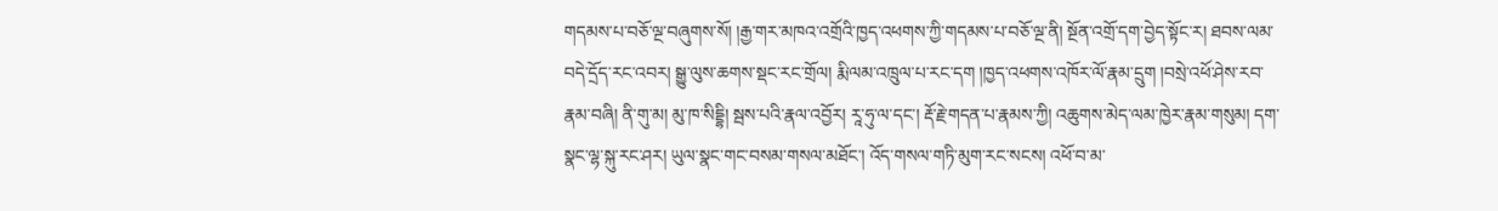གདམས་པ་བཅོ་ལྔ་བཞུགས་སོ། །རྒྱ་གར་མཁའ་འགྲོའི་ཁྱད་འཕགས་ཀྱི་གདམས་པ་བཅོ་ལྔ་ནི། སྔོན་འགྲོ་དག་བྱེད་སྟོང་ར། ཐབས་ལམ་བདེ་དྲོད་རང་འབར། སྒྱུ་ལུས་ཆགས་སྡང་རང་གྲོལ། རྨི་ལམ་འཁྲུལ་པ་རང་དག །ཁྱད་འཕགས་འཁོར་ལོ་རྣམ་དྲུག །བསྲེ་འཕོ་ཤེས་རབ་རྣམ་བཞི། ནི་གུ་མ། མུ་ཁ་སིདྡྷི། སྦས་པའི་རྣལ་འབྱོར། རཱ་ཧུ་ལ་དང་། རྡོ་རྗེ་གདན་པ་རྣམས་ཀྱི། འཆུགས་མེད་ལམ་ཁྱེར་རྣམ་གསུམ། དག་སྣང་ལྷ་སྐུ་རང་ཤར། ཡུལ་སྣང་གང་བསམ་གསལ་མཐོང་། འོད་གསལ་གཏི་མུག་རང་སངས། འཕོ་བ་མ་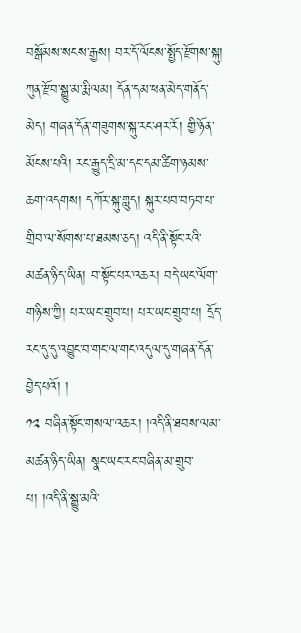བསྒོམས་སངས་རྒྱས། བར་དོ་ལོངས་སྤྱོད་རྫོགས་སྐུ། ཀུན་རྫོབ་སྒྱུ་མ་རྨི་ལམ། དོན་དམ་ཕན་མེད་གནོད་མེད། གཞན་དོན་གཟུགས་སྐུ་རང་ཤར་རོ། གྱི་ཉོན་མོངས་པའི། རང་རྒྱུད་དྲི་མ་དང་དམ་ཚིག་ཉམས་ཆག་འདགས། དཀོར་སྐུ་གླུད། སྐུར་པབ་བཏབ་པ་གྲིབ་ལ་སོགས་པ་ཐམས་ཅད། འདི་ནི་སྟོང་རའི་མཚན་ཉིད་ཡིན། བ་སྟོང་པར་འཆར། བདེ་ཡང་ལོག་གཉིས་ཀྱི། པར་ཡང་གྲུབ་པ། པར་ཡང་གྲུབ་པ། དྲོད་རང་དུ་དུ་འབྱུང་བ་གང་ལ་གང་འདུལ་དུ་གཞན་དོན་བྱེད་པའོ། །
༡༢ བཞིན་སྟོང་གསལ་འཆར། །འདི་ནི་ཐབས་ལམ་མཚན་ཉིད་ཡིན། སྣང་ཡང་རང་བཞིན་མ་གྲུབ་པ། །འདི་ནི་སྒྱུ་མའི་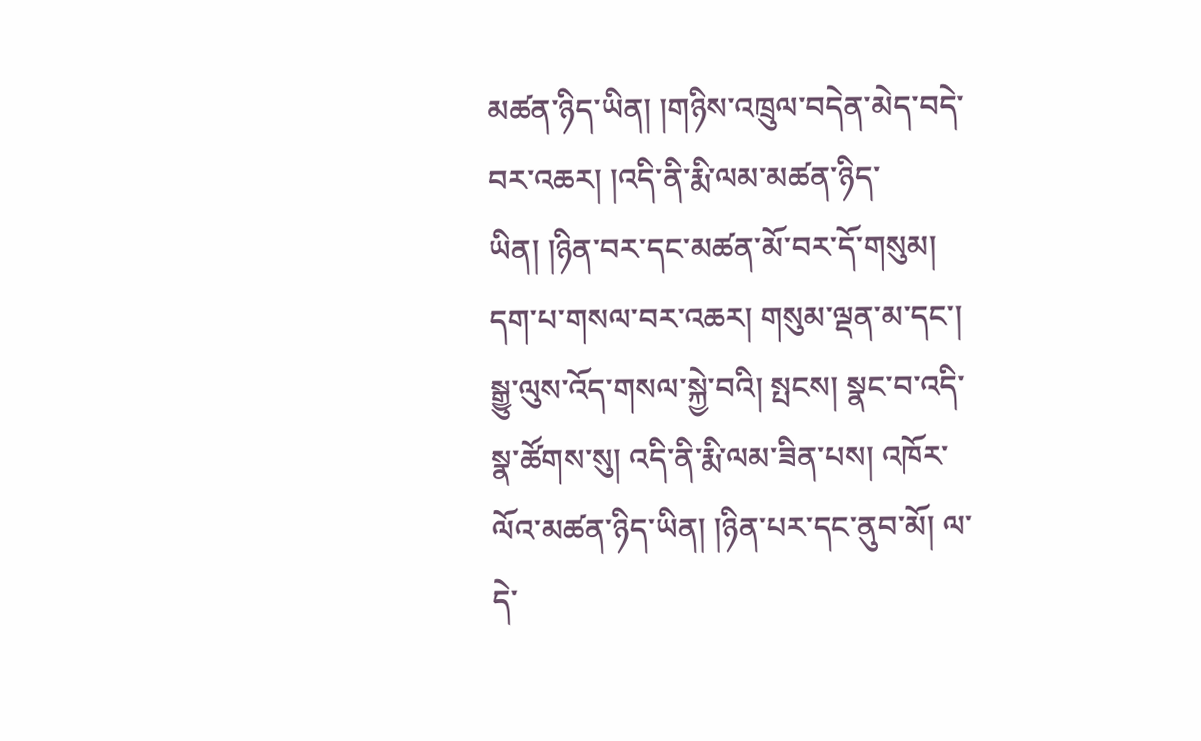མཚན་ཉིད་ཡིན། །གཉིས་འཁྲུལ་བདེན་མེད་བདེ་བར་འཆར། །འདི་ནི་རྨི་ལམ་མཚན་ཉིད་ཡིན། །ཉིན་བར་དང་མཚན་མོ་བར་དོ་གསུམ། དག་པ་གསལ་བར་འཆར། གསུམ་ལྡན་མ་དང་། སྒྱུ་ལུས་འོད་གསལ་སྐྱེ་བའི། སྤངས། སྣང་བ་འདི་སྣ་ཚོགས་སུ། འདི་ནི་རྨི་ལམ་ཟིན་པས། འཁོར་ལོའ་མཚན་ཉིད་ཡིན། །ཉིན་པར་དང་ནུབ་མོ། ལ་དེ་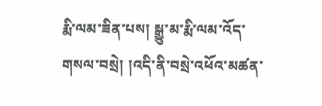རྨི་ལམ་ཟིན་པས། སྒྱུ་མ་རྨི་ལམ་འོད་གསལ་བསྲེ། །འདི་ནི་བསྲེ་འཕོའ་མཚན་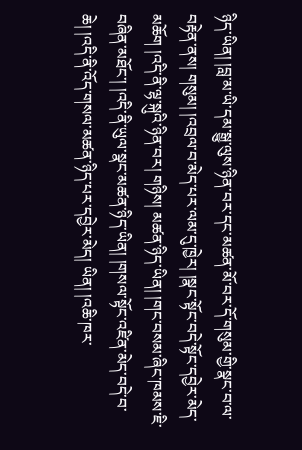ཉིད་ཡིན། །བླ་མ་ཡི་དམ་སྒྱུ་ལུས་ཉིན་བར་དང་མཚན་མོ་བར་དོ་གསུམ་གྱི་སྣང་བ་ལ་བརྟེན་ནས། གསུམ། །འབྲལ་བ་མེད་པར་ལམ་དུ་ཁྱེར། །སྣང་སྟོང་བདེ་སྟོང་དབྱེར་མེད་མཆོག །འདི་ནི་ལྷ་སྐུའི་ཉིན་བར། གཉིས། མཚན་ཉིད་ཡིན། །གང་བསམ་ཞིང་ཁམས་ཇི་བཞིན་མཐོང་། །འདི་ནི་ཡུལ་སྣང་མཚན་ཉིད་ཡིན། །གསལ་སྟོང་འཛིན་མེད་བདེ་བ་ཆེ། །འདི་ནི་འོད་གསལ་མཚན་ཉིད་པར་དབྱེར་མེད། ཡིན། །འཆི་ཁར་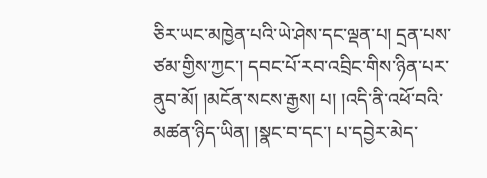ཅིར་ཡང་མཁྱེན་པའི་ཡེ་ཤེས་དང་ལྡན་པ། དྲན་པས་ཙམ་གྱིས་ཀྱང་། དབང་པོ་རབ་འབྲིང་གིས་ཉིན་པར་ནུབ་མོ། །མངོན་སངས་རྒྱས། པ། །འདི་ནི་འཕོ་བའི་མཚན་ཉིད་ཡིན། །སྣང་བ་དང་། པ་དབྱེར་མེད་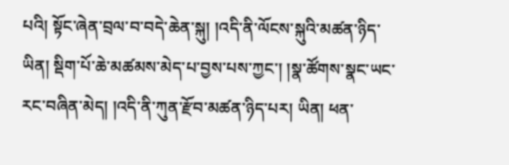པའི། སྟོང་ཞེན་བྲལ་བ་བདེ་ཆེན་སྐུ། །འདི་ནི་ལོངས་སྐུའི་མཚན་ཉིད་ཡིན། སྡིག་པོ་ཆེ་མཚམས་མེད་པ་བྱས་པས་ཀྱང་། །སྣ་ཚོགས་སྣང་ཡང་རང་བཞིན་མེད། །འདི་ནི་ཀུན་རྫོབ་མཚན་ཉིད་པར། ཡིན། ཕན་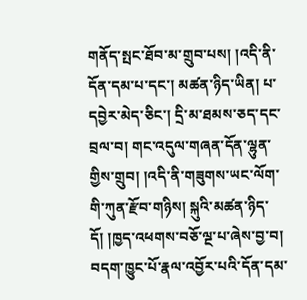གནོད་སྤང་ཐོབ་མ་གྲུབ་པས། །འདི་ནི་དོན་དམ་པ་དང་། མཚན་ཉིད་ཡིན། པ་དབྱེར་མེད་ཅིང་། དྲི་མ་ཐམས་ཅད་དང་བྲལ་བ། གང་འདུལ་གཞན་དོན་ལྷུན་གྱིས་གྲུབ། །འདི་ནི་གཟུགས་ཡང་ལོག་གི་ཀུན་རྫོབ་གཉིས། སྐུའི་མཚན་ཉིད་དོ། །ཁྱད་འཕགས་བཅོ་ལྔ་པ་ཞེས་བྱ་བ། བདག་ཁྱུང་པོ་རྣལ་འབྱོར་པའི་དོན་དམ་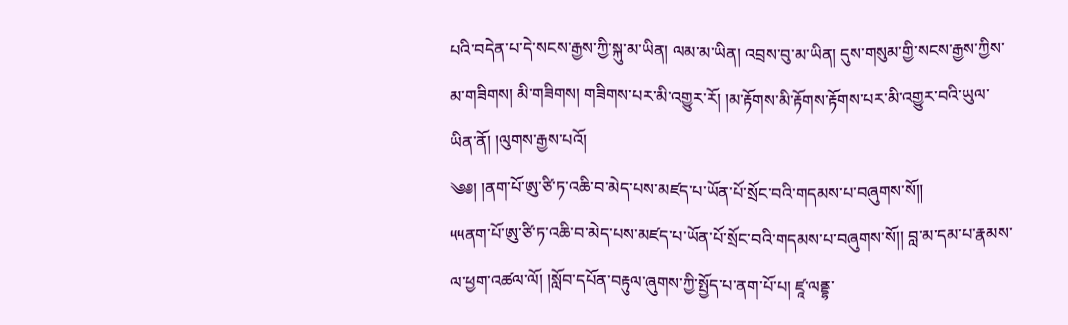པའི་བདེན་པ་དེ་སངས་རྒྱས་ཀྱི་སྐུ་མ་ཡིན། ལམ་མ་ཡིན། འབྲས་བུ་མ་ཡིན། དུས་གསུམ་གྱི་སངས་རྒྱས་ཀྱིས་མ་གཟིགས། མི་གཟིགས། གཟིགས་པར་མི་འགྱུར་རོ། །མ་རྟོགས་མི་རྟོགས་རྟོགས་པར་མི་འགྱུར་བའི་ཡུལ་ཡིན་ནོ། །ལུགས་རྒྱས་པའོ།
༄༅། །ནག་པོ་ཨུ་ཙི་ཏ་འཆི་བ་མེད་པས་མཛད་པ་ཡོན་པོ་སྲོང་བའི་གདམས་པ་བཞུགས་སོ༎
༥༥ནག་པོ་ཨུ་ཙི་ཏ་འཆི་བ་མེད་པས་མཛད་པ་ཡོན་པོ་སྲོང་བའི་གདམས་པ་བཞུགས་སོ།། བླ་མ་དམ་པ་རྣམས་ལ་ཕྱག་འཚལ་ལོ། །སློབ་དཔོན་བརྟུལ་ཞུགས་ཀྱི་སྤྱོད་པ་ནག་པོ་པ། ཛཱ་ལནྡྷ་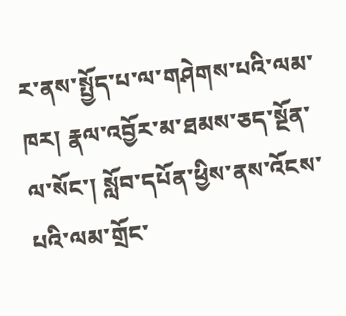ར་ནས་སྤྱོད་པ་ལ་གཤེགས་པའི་ལམ་ཁར། རྣལ་འབྱོར་མ་ཐམས་ཅད་སྔོན་ལ་སོང་། སློབ་དཔོན་ཕྱིས་ནས་འོངས་པའི་ལམ་གྲོང་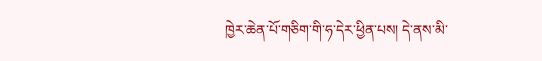ཁྱེར་ཆེན་པོ་གཅིག་གི་ཧ་དེར་ཕྱིན་པས། དེ་ནས་མི་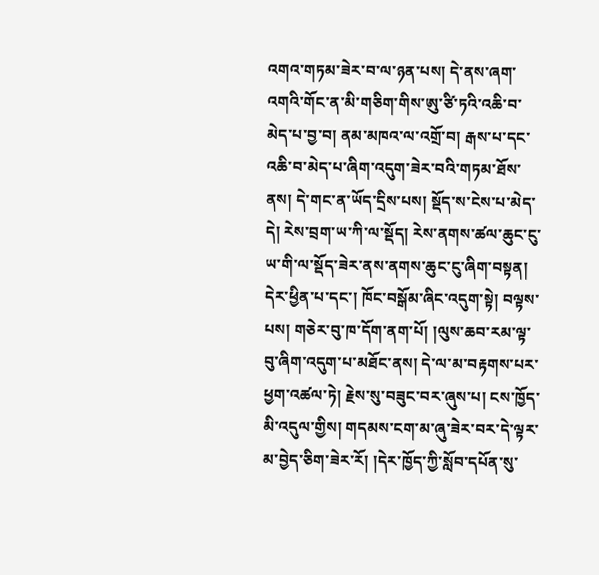འགའ་གཏམ་ཟེར་བ་ལ་ཉན་པས། དེ་ནས་ཞག་འགའི་གོང་ན་མི་གཅིག་གིས་ཨུ་ཙི་ཏའི་འཆི་བ་མེད་པ་བྱ་བ། ནམ་མཁའ་ལ་འགྲོ་བ། རྒས་པ་དང་འཆི་བ་མེད་པ་ཞིག་འདུག་ཟེར་བའི་གཏམ་ཐོས་ནས། དེ་གང་ན་ཡོད་དྲིས་པས། སྡོད་ས་ངེས་པ་མེད་དེ། རེས་བྲག་ཡ་ཀི་ལ་སྡོད། རེས་ནགས་ཚལ་ཆུང་ངུ་ཡ་གི་ལ་སྡོད་ཟེར་ནས་ནགས་ཆུང་ངུ་ཞིག་བསྟན། དེར་ཕྱིན་པ་དང་། ཁོང་བསྒོམ་ཞིང་འདུག་སྟེ། བལྟས་པས། གཅེར་བུ་ཁ་དོག་ནག་པོ། །ལུས་ཆབ་རམ་ལྟ་བུ་ཞིག་འདུག་པ་མཐོང་ནས། དེ་ལ་མ་བརྟགས་པར་ཕྱག་འཚལ་ཏེ། རྗེས་སུ་བཟུང་བར་ཞུས་པ། ངས་ཁྱོད་མི་འདུལ་གྱིས། གདམས་ངག་མ་ཞུ་ཟེར་བར་དེ་ལྟར་མ་བྱེད་ཅིག་ཟེར་རོ། །དེར་ཁྱོད་ཀྱི་སློབ་དཔོན་སུ་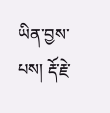ཡིན་བྱས་པས། རྡོ་རྗེ་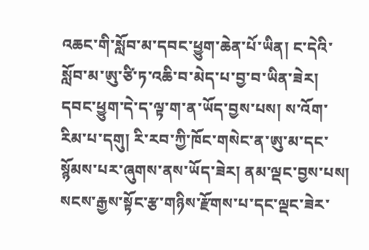འཆང་གི་སློབ་མ་དབང་ཕྱུག་ཆེན་པོ་ཡིན། ང་དེའི་སློབ་མ་ཨུ་ཙི་ཏ་འཆི་བ་མེད་པ་བྱ་བ་ཡིན་ཟེར། དབང་ཕྱུག་དེ་ད་ལྟ་ག་ན་ཡོད་བྱས་པས། ས་འོག་རིམ་པ་དགུ། རི་རབ་ཀྱི་ཁོང་གསེང་ན་ཨུ་མ་དང་སྙོམས་པར་ཞུགས་ནས་ཡོད་ཟེར། ནམ་ལྡང་བྱས་པས། སངས་རྒྱས་སྟོང་རྩ་གཉིས་རྫོགས་པ་དང་ལྡང་ཟེར་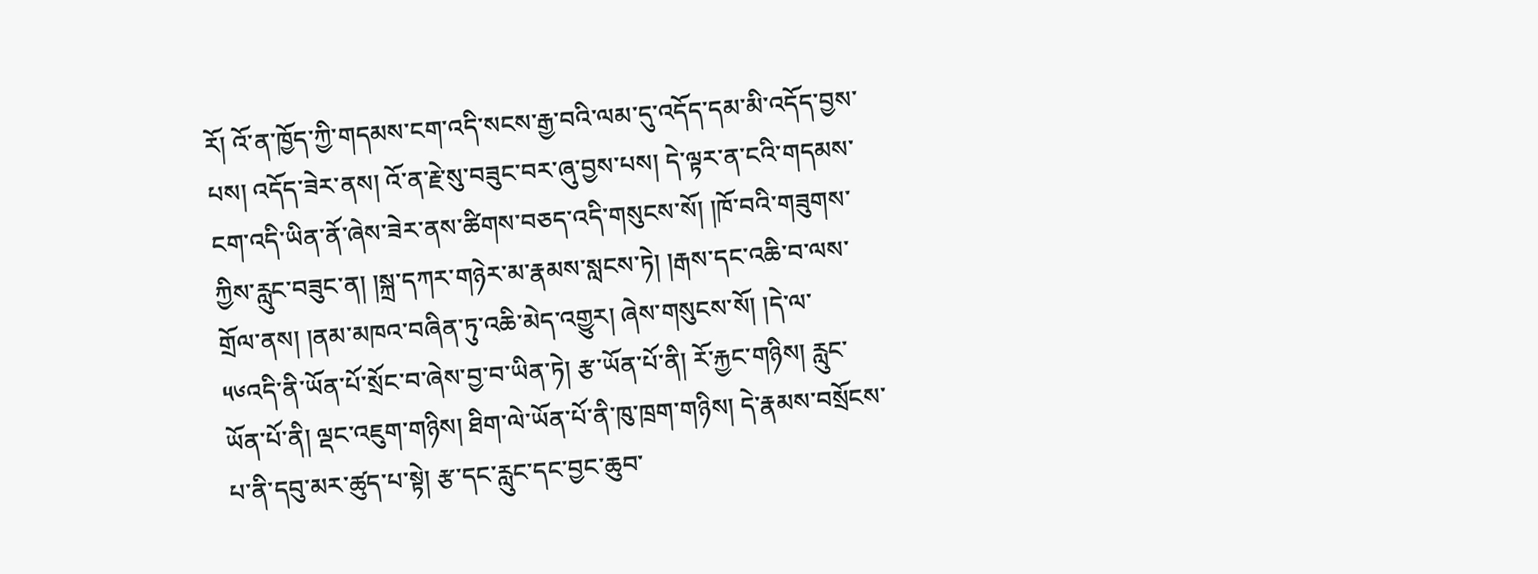རོ། འོ་ན་ཁྱོད་ཀྱི་གདམས་ངག་འདི་སངས་རྒྱ་བའི་ལམ་དུ་འདོད་དམ་མི་འདོད་བྱས་པས། འདོད་ཟེར་ནས། འོ་ན་རྗེ་སུ་བཟུང་བར་ཞུ་བྱས་པས། དེ་ལྟར་ན་ངའི་གདམས་ངག་འདི་ཡིན་ནོ་ཞེས་ཟེར་ནས་ཚིགས་བཅད་འདི་གསུངས་སོ། །ཁོ་བའི་གཟུགས་ཀྱིས་རླུང་བཟུང་ན། །སྐྲ་དཀར་གཉེར་མ་རྣམས་སླངས་ཏེ། །རྒས་དང་འཆི་བ་ལས་གྲོལ་ནས། །ནམ་མཁའ་བཞིན་ཏུ་འཆི་མེད་འགྱུར། ཞེས་གསུངས་སོ། །དེ་ལ་
༥༦འདི་ནི་ཡོན་པོ་སྲོང་བ་ཞེས་བྱ་བ་ཡིན་ཏེ། རྩ་ཡོན་པོ་ནི། རོ་རྐྱང་གཉིས། རླུང་ཡོན་པོ་ནི། ལྡང་འཇུག་གཉིས། ཐིག་ལེ་ཡོན་པོ་ནི་ཁུ་ཁྲག་གཉིས། དེ་རྣམས་བསྲོངས་པ་ནི་དབུ་མར་ཚུད་པ་སྟེ། རྩ་དང་རླུང་དང་བྱང་ཆུབ་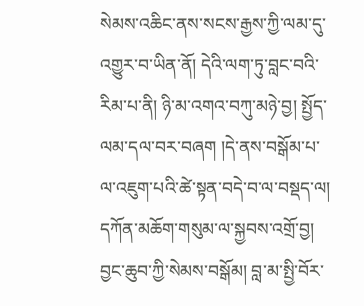སེམས་འཆིང་ནས་སངས་རྒྱས་ཀྱི་ལམ་དུ་འགྱུར་བ་ཡིན་ནོ། དེའི་ལག་ཏུ་བླང་བའི་རིམ་པ་ནི། ཉི་མ་འགའ་བཀུ་མཉེ་བྱ། སྤྱོད་ལམ་དལ་བར་བཞག །དེ་ནས་བསྒོམ་པ་ལ་འཇུག་པའི་ཚེ་སྟན་བདེ་བ་ལ་བསྡད་ལ། དཀོན་མཆོག་གསུམ་ལ་སྐྱབས་འགྲོ་བྱ། བྱང་ཆུབ་ཀྱི་སེམས་བསྒོམ། བླ་མ་སྤྱི་བོར་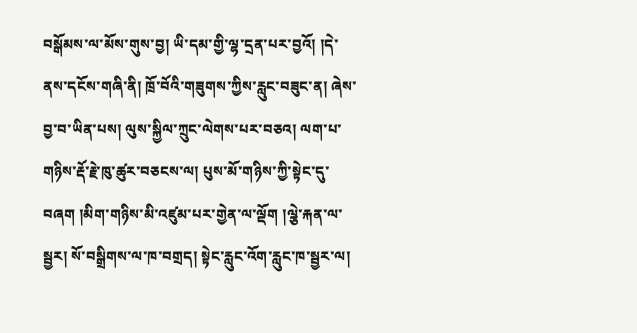བསྒོམས་ལ་མོས་གུས་བྱ། ཡི་དམ་གྱི་ལྷ་དྲན་པར་བྱའོ། །དེ་ནས་དངོས་གཞི་ནི། ཁྲོ་བོའི་གཟུགས་ཀྱིས་རླུང་བཟུང་ན། ཞེས་བྱ་བ་ཡིན་པས། ལུས་སྐྱིལ་ཀྲུང་ལེགས་པར་བཅའ། ལག་པ་གཉིས་རྡོ་རྗེ་ཁུ་ཚུར་བཅངས་ལ། པུས་མོ་གཉིས་ཀྱི་སྟེང་དུ་བཞག །མིག་གཉིས་མི་འཛུམ་པར་གྱེན་ལ་ལྡོག །ལྕེ་རྐན་ལ་སྦྱར། སོ་བསྒྲིགས་ལ་ཁ་བགྲད། སྟེང་རླུང་འོག་རླུང་ཁ་སྦྱར་ལ།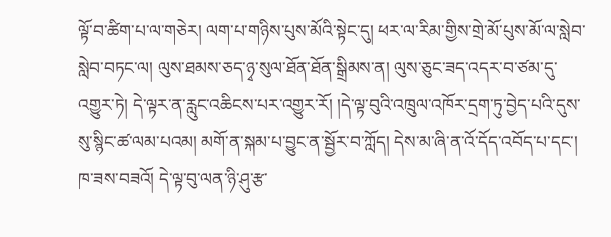ལྟོ་བ་ཚིག་པ་ལ་གཅེར། ལག་པ་གཉིས་པུས་མོའི་སྟེང་དུ། ཕར་ལ་རིམ་གྱིས་གྲེ་མོ་པུས་མོ་ལ་སླེབ་སླེབ་བཏང་ལ། ལུས་ཐམས་ཅད་ཉྭ་སུལ་ཐོན་ཐོན་སྒྲིམས་ན། ལུས་ཅུང་ཟད་འདར་བ་ཙམ་དུ་འགྱུར་ཏེ། དེ་ལྟར་ན་རླུང་འཆིངས་པར་འགྱུར་རོ། །དེ་ལྟ་བུའི་འཁྲུལ་འཁོར་དྲག་ཏུ་བྱེད་པའི་དུས་སུ་སྙིང་ཚ་ལམ་པའམ། མགོ་ན་སྐམ་པ་བྱུང་ན་སྦྱོར་བ་ཀློད། དེས་མ་ཞི་ན་འོ་དོད་འབོད་པ་དང་། ཁ་ཟས་བཟའོ། དེ་ལྟ་བུ་ལན་ཉི་ཤུ་རྩ་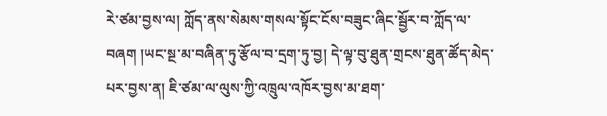རེ་ཙམ་བྱས་ལ། ཀློད་ནས་སེམས་གསལ་སྟོང་ངོས་བཟུང་ཞིང་སྦྱོར་བ་ཀློད་ལ་བཞག །ཡང་སྔ་མ་བཞིན་ཏུ་རྩོལ་བ་དྲག་ཏུ་བྱ། དེ་ལྟ་བུ་ཐུན་གྲངས་ཐུན་ཚོད་མེད་པར་བྱས་ན། ཇི་ཙམ་ལ་ལུས་ཀྱི་འཁྲུལ་འཁོར་བྱས་མ་ཐག་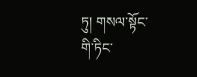ཏུ། གསལ་སྟོང་གི་ཏིང་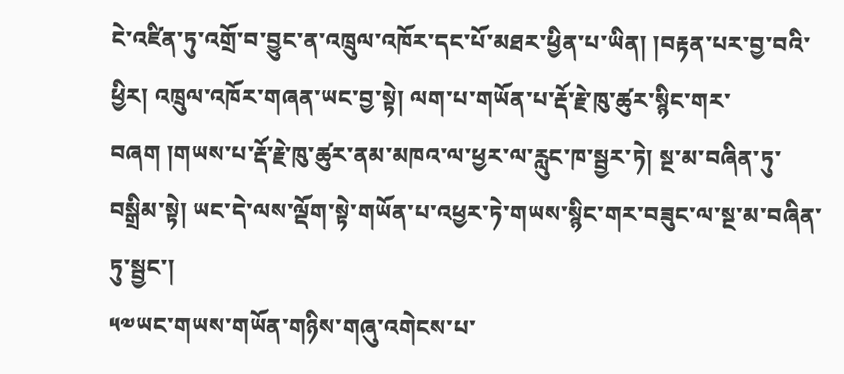ངེ་འཛིན་ཏུ་འགྲོ་བ་བྱུང་ན་འཁྲུལ་འཁོར་དང་པོ་མཐར་ཕྱིན་པ་ཡིན། །བརྟན་པར་བྱ་བའི་ཕྱིར། འཁྲུལ་འཁོར་གཞན་ཡང་བྱ་སྟེ། ལག་པ་གཡོན་པ་རྡོ་རྗེ་ཁུ་ཚུར་སྙིང་གར་བཞག །གཡས་པ་རྡོ་རྗེ་ཁུ་ཚུར་ནམ་མཁའ་ལ་ཕྱར་ལ་རླུང་ཁ་སྦྱར་ཏེ། སྔ་མ་བཞིན་ཏུ་བསྒྲིམ་སྟེ། ཡང་དེ་ལས་ལྡོག་སྟེ་གཡོན་པ་འཕྱར་ཏེ་གཡས་སྙིང་གར་བཟུང་ལ་སྔ་མ་བཞིན་ཏུ་སྦྱང་།
༥༧ཡང་གཡས་གཡོན་གཉིས་གཞུ་འགེངས་པ་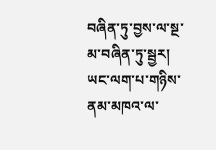བཞིན་ཏུ་བྱས་ལ་སྔ་མ་བཞིན་ཏུ་སྦྱར། ཡང་ལག་པ་གཉིས་ནམ་མཁའ་ལ་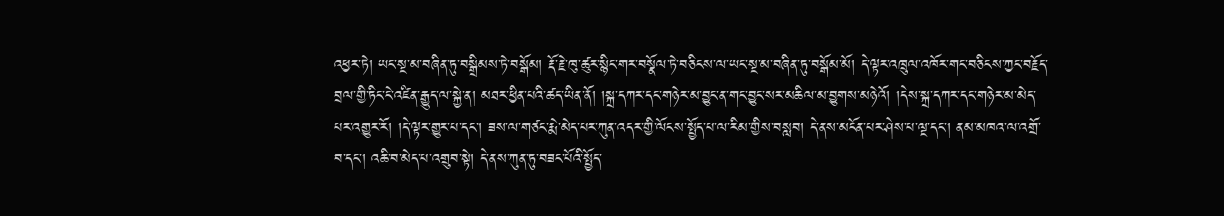འཕྱར་ཏེ། ཡང་སྔ་མ་བཞིན་ཏུ་བསྒྲིམས་ཏེ་བསྒོམ། རྡོ་རྗེ་ཁུ་ཚུར་སྙིང་གར་བསྣོལ་ཏེ་བཅིངས་ལ་ཡང་སྔ་མ་བཞིན་ཏུ་བསྒོམ་མོ། དེ་ལྟར་འཁྲུལ་འཁོར་གང་བཅིངས་ཀྱང་བརྗོད་བྲལ་གྱི་ཏིང་ངེ་འཛིན་རྒྱུད་ལ་སྐྱེ་ན། མཐར་ཕྱིན་པའི་ཚད་ཡིན་ནོ། །སྐྲ་དཀར་དང་གཉེར་མ་བྱུང་ན་གང་བྱུང་སར་མཆིལ་མ་བྱུགས་མཉེའོ། །དེས་སྐྲ་དཀར་དང་གཉེར་མ་མེད་པར་འགྱུར་རོ། །དེ་ལྟར་གྱུར་པ་དང་། ཟས་ལ་གཙང་རྨེ་མེད་པར་ཀུན་འདར་གྱི་ལོངས་སྤྱོད་པ་ལ་རིམ་གྱིས་བསླབ། དེ་ནས་མངོན་པར་ཤེས་པ་ལྔ་དང་། ནམ་མཁའ་ལ་འགྲོ་བ་དང་། འཆི་བ་མེད་པ་འགྲུབ་སྟེ། དེ་ནས་ཀུན་ཏུ་བཟང་པོའི་སྤྱོད་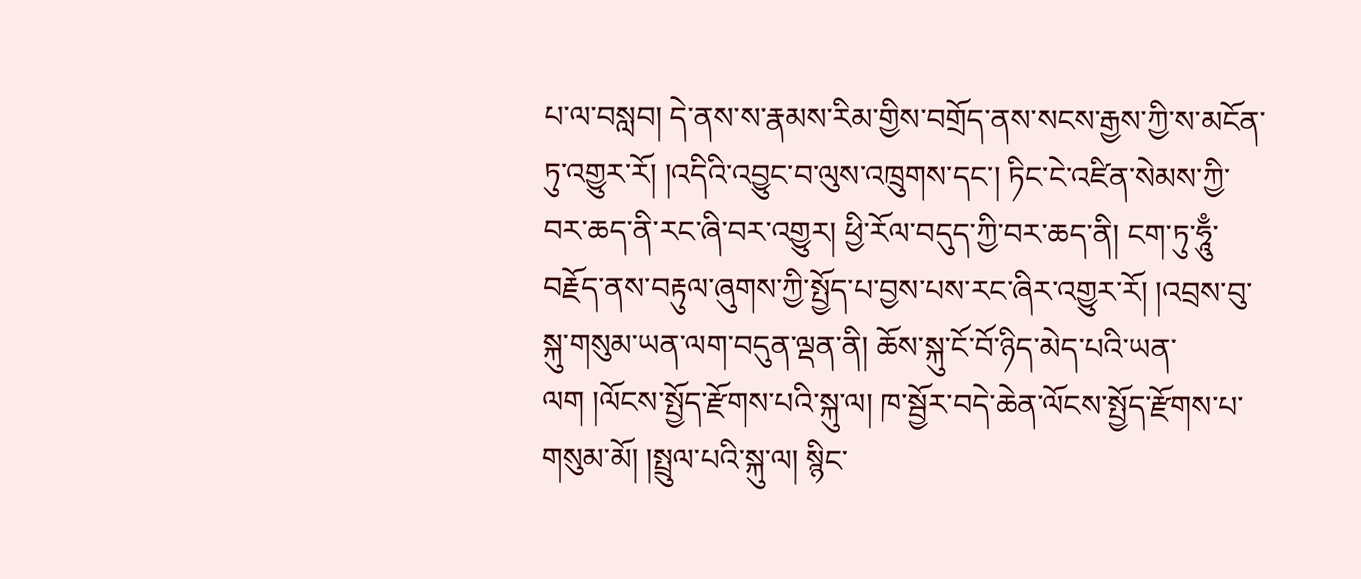པ་ལ་བསླབ། དེ་ནས་ས་རྣམས་རིམ་གྱིས་བགྲོད་ནས་སངས་རྒྱས་ཀྱི་ས་མངོན་ཏུ་འགྱུར་རོ། །འདིའི་འབྱུང་བ་ལུས་འཁྲུགས་དང་། ཏིང་ངེ་འཛིན་སེམས་ཀྱི་བར་ཆད་ནི་རང་ཞི་བར་འགྱུར། ཕྱི་རོལ་བདུད་ཀྱི་བར་ཆད་ནི། ངག་ཏུ་ཧཱུྃ་བརྗོད་ནས་བརྟུལ་ཞུགས་ཀྱི་སྤྱོད་པ་བྱས་པས་རང་ཞིར་འགྱུར་རོ། །འབྲས་བུ་སྐུ་གསུམ་ཡན་ལག་བདུན་ལྡན་ནི། ཆོས་སྐུ་ངོ་བོ་ཉིད་མེད་པའི་ཡན་ལག །ལོངས་སྤྱོད་རྫོགས་པའི་སྐུ་ལ། ཁ་སྦྱོར་བདེ་ཆེན་ལོངས་སྤྱོད་རྫོགས་པ་གསུམ་མོ། །སྤྲུལ་པའི་སྐུ་ལ། སྙིང་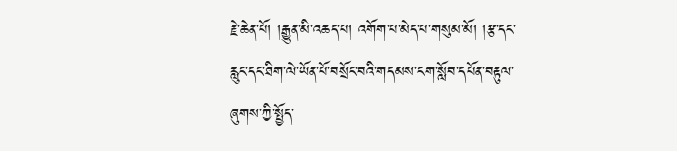རྗེ་ཆེན་པོ། །རྒྱུན་མི་འཆད་པ། འགོག་པ་མེད་པ་གསུམ་མོ། །རྩ་དང་རླུང་དང་ཐིག་ལེ་ཡོན་པོ་བསྲོང་བའི་གདམས་ངག་སློབ་དཔོན་བརྟུལ་ཞུགས་ཀྱི་སྤྱོད་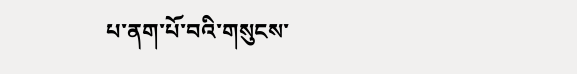པ་ནག་པོ་བའི་གསུངས་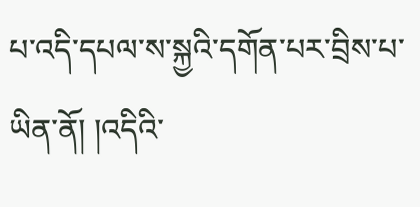པ་འདི་དཔལ་ས་སྐྱའི་དགོན་པར་བྲིས་པ་ཡིན་ནོ། །འདིའི་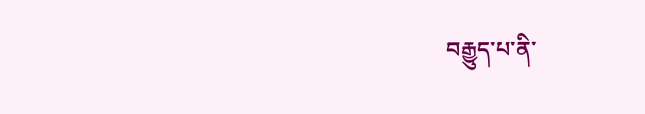བརྒྱུད་པ་ནི་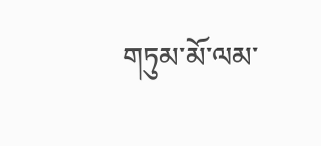གཏུམ་མོ་ལམ་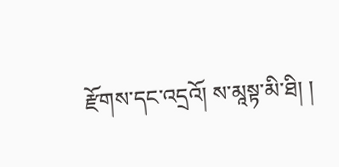རྫོགས་དང་འདྲའོ། ས་མཱསྟ་མི་ཐི། །